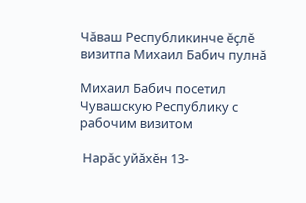Чăваш Республикинче ĕҫлĕ визитпа Михаил Бабич пулнă

Михаил Бабич посетил Чувашскую Республику с рабочим визитом

 Нарăс уйăхĕн 13-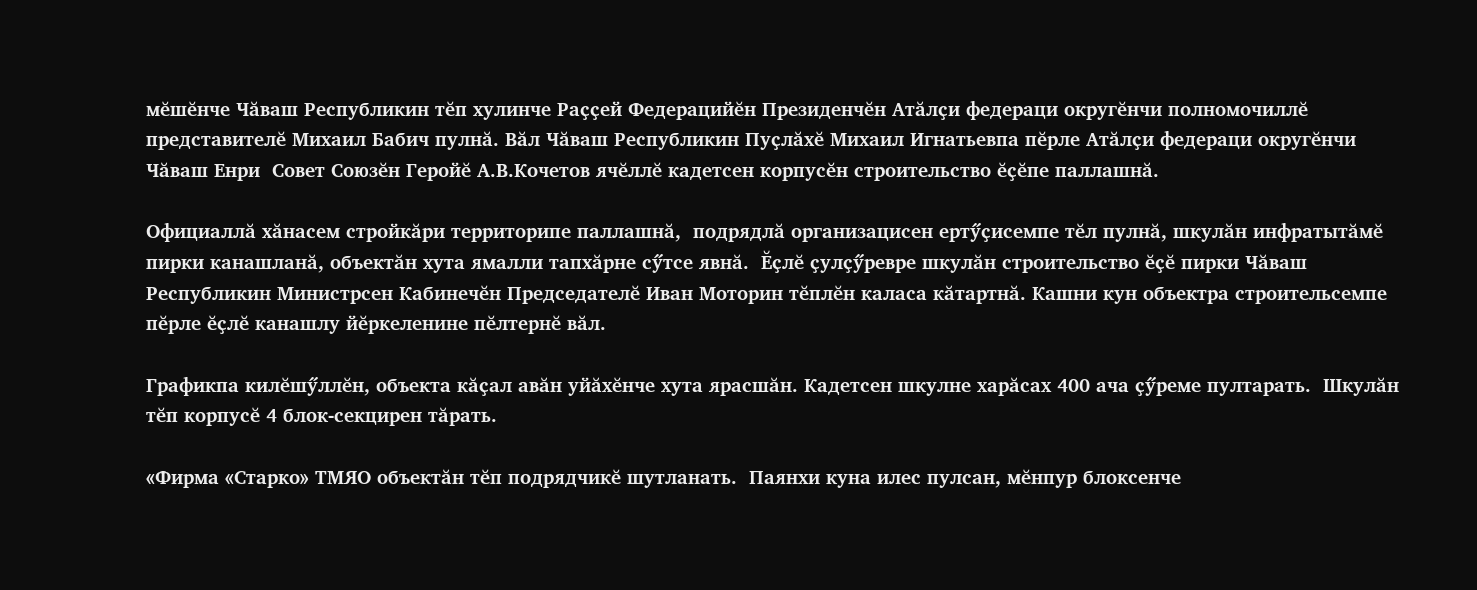мĕшĕнче Чăваш Республикин тĕп хулинче Раҫҫей Федерацийĕн Президенчĕн Атăлҫи федераци округĕнчи полномочиллĕ представителĕ Михаил Бабич пулнă. Вăл Чăваш Республикин Пуҫлăхĕ Михаил Игнатьевпа пĕрле Атăлҫи федераци округĕнчи  Чăваш Енри  Совет Союзĕн Геройĕ А.В.Кочетов ячĕллĕ кадетсен корпусĕн строительство ĕҫĕпе паллашнă.

Официаллă хăнасем стройкăри территорипе паллашнă,  подрядлă организацисен ертӳҫисемпе тĕл пулнă, шкулăн инфратытăмĕ пирки канашланă, объектăн хута ямалли тапхăрне сӳтсе явнă.  Ĕҫлĕ ҫулҫӳревре шкулăн строительство ĕҫĕ пирки Чăваш Республикин Министрсен Кабинечĕн Председателĕ Иван Моторин тĕплĕн каласа кăтартнă. Кашни кун объектра строительсемпе пĕрле ĕҫлĕ канашлу йĕркеленине пĕлтернĕ вăл.

Графикпа килĕшӳллĕн, объекта кăҫал авăн уйăхĕнче хута ярасшăн. Кадетсен шкулне харăсах 400 ача ҫӳреме пултарать.  Шкулăн тĕп корпусĕ 4 блок-секцирен тăрать.

«Фирма «Старко» ТМЯО объектăн тĕп подрядчикĕ шутланать.  Паянхи куна илес пулсан, мĕнпур блоксенче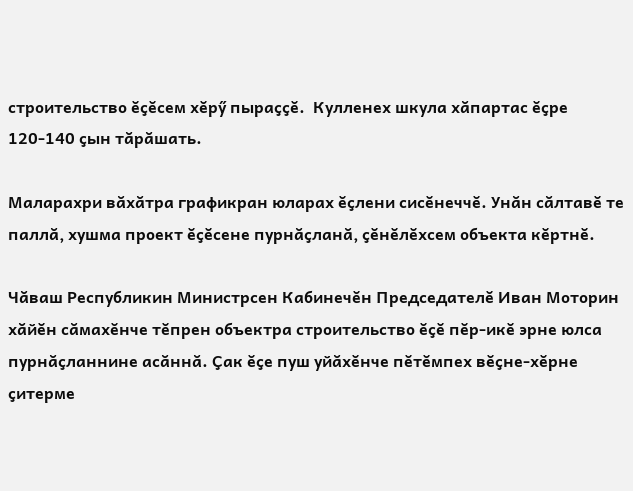строительство ĕҫĕсем хĕрӳ пыраҫҫĕ.  Кулленех шкула хăпартас ĕҫре 120-140 ҫын тăрăшать.

Маларахри вăхăтра графикран юларах ĕҫлени сисĕнеччĕ. Унăн сăлтавĕ те паллă, хушма проект ĕҫĕсене пурнăҫланă, ҫĕнĕлĕхсем объекта кĕртнĕ.

Чăваш Республикин Министрсен Кабинечĕн Председателĕ Иван Моторин хăйĕн сăмахĕнче тĕпрен объектра строительство ĕҫĕ пĕр-икĕ эрне юлса пурнăҫланнине асăннă. Ҫак ĕҫе пуш уйăхĕнче пĕтĕмпех вĕҫне-хĕрне ҫитерме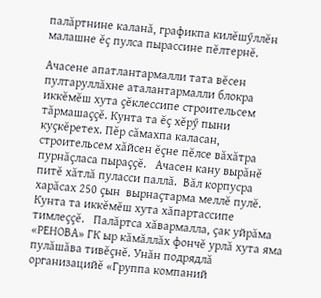палăртнине каланă, графикпа килĕшӳллĕн малашне ĕҫ пулса пырассине пĕлтернĕ.

Ачасене апатлантармалли тата вĕсен пултаруллăхне аталантармалли блокра иккĕмĕш хута ҫĕклессипе строительсем тăрмашаҫҫĕ. Кунта та ĕҫ хĕрӳ пыни куҫкĕретех. Пĕр сăмахпа каласан, строительсем хăйсен ĕҫне пĕлсе вăхăтра пурнăҫласа пыраҫҫĕ.   Ачасен кану вырăнĕ питĕ хăтлă пуласси паллă.  Вăл корпусра харăсах 250 ҫын  вырнаҫтарма меллĕ пулĕ. Кунта та иккĕмĕш хута хăпартассипе тимлеҫҫĕ.   Палăртса хăвармалла, ҫак уйрăма «РЕНОВА» ГК ыр кăмăллăх фончĕ урлă хута яма пулăшăва тивĕҫнĕ. Унăн подрядлă организацийĕ «Группа компаний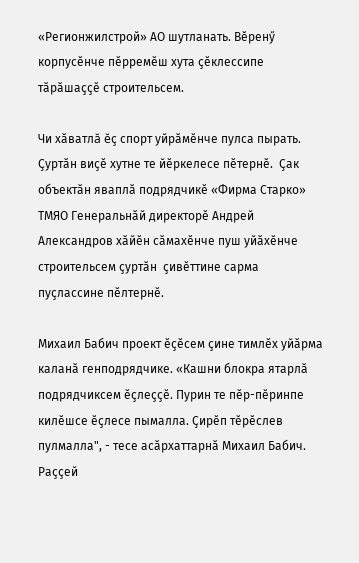«Регионжилстрой» АО шутланать. Вĕренӳ корпусĕнче пĕрремĕш хута ҫĕклессипе тăрăшаҫҫĕ строительсем.

Чи хăватлă ĕҫ спорт уйрăмĕнче пулса пырать.  Ҫуртăн виҫĕ хутне те йĕркелесе пĕтернĕ.  Ҫак объектăн яваплă подрядчикĕ «Фирма Старко» ТМЯО Генеральнăй директорĕ Андрей Александров хăйĕн сăмахĕнче пуш уйăхĕнче строительсем ҫуртăн  ҫивĕттине сарма пуҫлассине пĕлтернĕ.

Михаил Бабич проект ĕҫĕсем ҫине тимлĕх уйăрма каланă генподрядчике. «Кашни блокра ятарлă подрядчиксем ĕҫлеҫҫĕ. Пурин те пĕр-пĕринпе килĕшсе ĕҫлесе пымалла. Ҫирĕп тĕрĕслев пулмалла", - тесе асăрхаттарнă Михаил Бабич.   Раҫҫей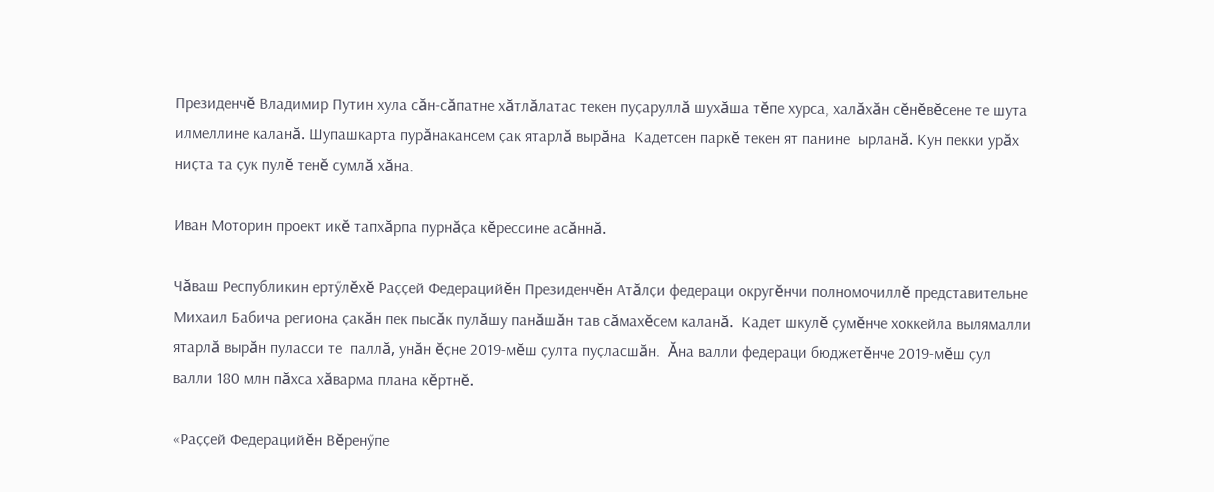Президенчĕ Владимир Путин хула сăн-сăпатне хăтлăлатас текен пуҫаруллă шухăша тĕпе хурса, халăхăн сĕнĕвĕсене те шута илмеллине каланă. Шупашкарта пурăнакансем ҫак ятарлă вырăна  Кадетсен паркĕ текен ят панине  ырланă. Кун пекки урăх ниҫта та ҫук пулĕ тенĕ сумлă хăна.

Иван Моторин проект икĕ тапхăрпа пурнăҫа кĕрессине асăннă.

Чăваш Республикин ертӳлĕхĕ Раҫҫей Федерацийĕн Президенчĕн Атăлҫи федераци округĕнчи полномочиллĕ представительне Михаил Бабича региона ҫакăн пек пысăк пулăшу панăшăн тав сăмахĕсем каланă.  Кадет шкулĕ ҫумĕнче хоккейла вылямалли ятарлă вырăн пуласси те  паллă, унăн ĕҫне 2019-мĕш ҫулта пуҫласшăн.  Ăна валли федераци бюджетĕнче 2019-мĕш ҫул валли 180 млн пăхса хăварма плана кĕртнĕ.

«Раҫҫей Федерацийĕн Вĕренӳпе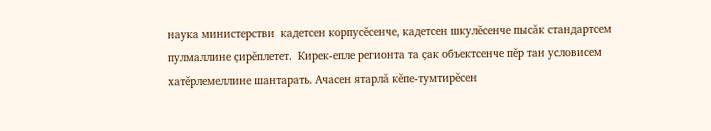наука министерстви  кадетсен корпусĕсенче, кадетсен шкулĕсенче пысăк стандартсем пулмаллине ҫирĕплетет.  Кирек-епле регионта та ҫак объектсенче пĕр тан условисем хатĕрлемеллине шантарать. Ачасен ятарлă кĕпе-тумтирĕсен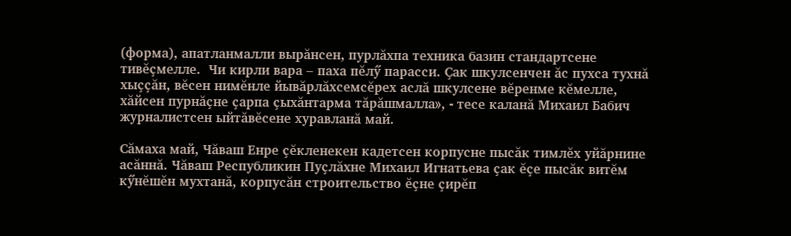(форма), апатланмалли вырăнсен, пурлăхпа техника базин стандартсене тивĕҫмелле.  Чи кирли вара – паха пĕлӳ парасси. Ҫак шкулсенчен ăс пухса тухнă хыҫҫăн, вĕсен нимĕнле йывăрлăхсемсĕрех аслă шкулсене вĕренме кĕмелле, хăйсен пурнăҫне ҫарпа ҫыхăнтарма тăрăшмалла», - тесе каланă Михаил Бабич журналистсен ыйтăвĕсене хуравланă май.

Сăмаха май, Чăваш Енре ҫĕкленекен кадетсен корпусне пысăк тимлĕх уйăрнине асăннă. Чăваш Республикин Пуҫлăхне Михаил Игнатьева ҫак ĕҫе пысăк витĕм кӳнĕшĕн мухтанă, корпусăн строительство ĕҫне ҫирĕп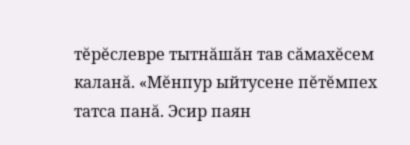тĕрĕслевре тытнăшăн тав сăмахĕсем каланă. «Мĕнпур ыйтусене пĕтĕмпех татса панă. Эсир паян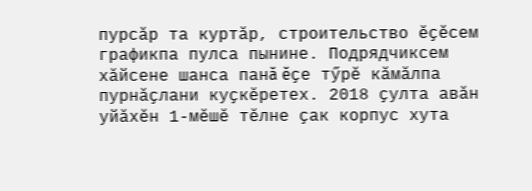пурсăр та куртăр, строительство ĕҫĕсем графикпа пулса пынине. Подрядчиксем хăйсене шанса панă ĕҫе тӳрĕ кăмăлпа пурнăҫлани куҫкĕретех. 2018 ҫулта авăн уйăхĕн 1-мĕшĕ тĕлне ҫак корпус хута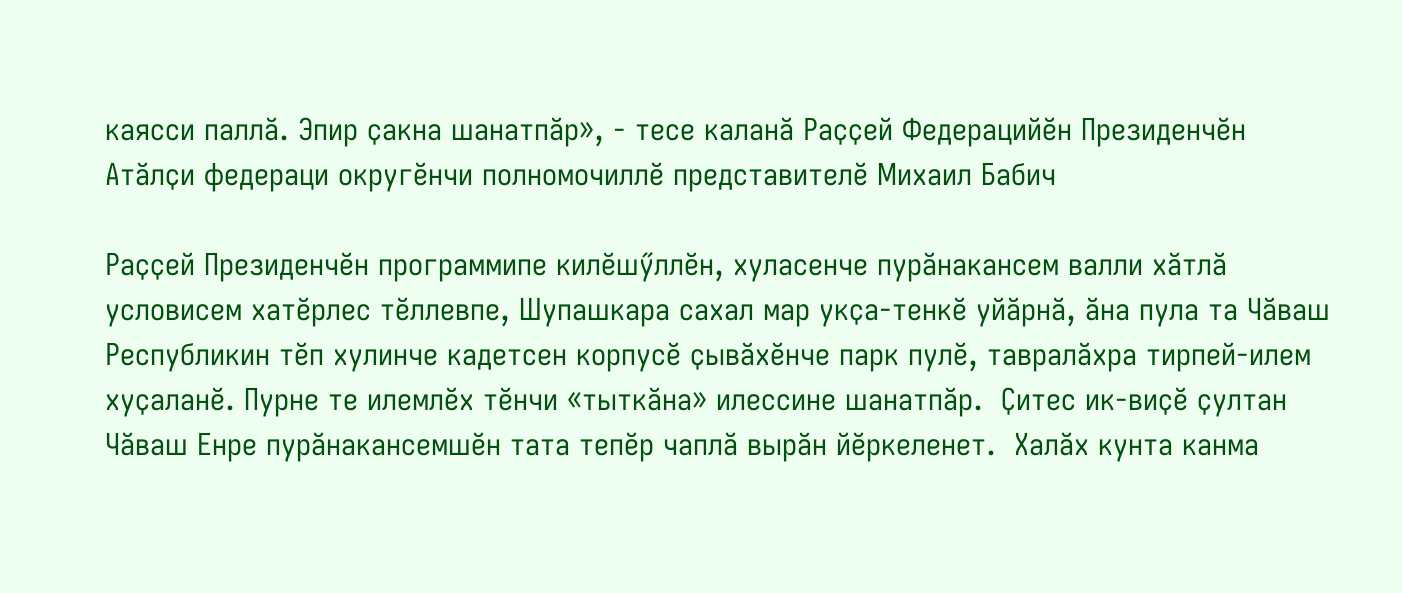каясси паллă. Эпир ҫакна шанатпăр», - тесе каланă Раҫҫей Федерацийĕн Президенчĕн Атăлҫи федераци округĕнчи полномочиллĕ представителĕ Михаил Бабич

Раҫҫей Президенчĕн программипе килĕшӳллĕн, хуласенче пурăнакансем валли хăтлă условисем хатĕрлес тĕллевпе, Шупашкара сахал мар укҫа-тенкĕ уйăрнă, ăна пула та Чăваш Республикин тĕп хулинче кадетсен корпусĕ ҫывăхĕнче парк пулĕ, тавралăхра тирпей-илем хуҫаланĕ. Пурне те илемлĕх тĕнчи «тыткăна» илессине шанатпăр.  Ҫитес ик-виҫĕ ҫултан Чăваш Енре пурăнакансемшĕн тата тепĕр чаплă вырăн йĕркеленет.  Халăх кунта канма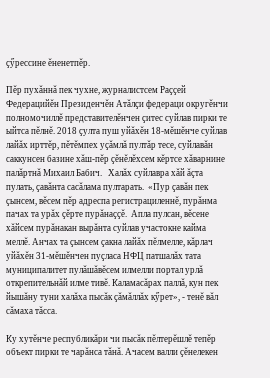ҫӳрессине ĕненетпĕр.

Пĕр пухăннă пек чухне, журналистсем Раҫҫей Федерацийĕн Президенчĕн Атăлҫи федераци округĕнчи полномочиллĕ представителĕнчен ҫитес суйлав пирки те ыйтса пĕлнĕ. 2018 ҫулта пуш уйăхĕн 18-мĕшĕнче суйлав лайăх ирттĕр, пĕтĕмпех уҫăмлă пултăр тесе, суйлавăн саккунсен базине хăш-пĕр ҫĕнĕлĕхсем кĕртсе хăварнине палăртнă Михаил Бабич.   Халăх суйлавра хăй ăҫта пулать, ҫавăнта сасăлама пултарать.  «Пур ҫавăн пек ҫынсем, вĕсем пĕр адреспа регистрациленнĕ, пурăнма пачах та урăх ҫĕрте пурăнаҫҫĕ.  Апла пулсан, вĕсене хăйсем пурăнакан вырăнта суйлав участокне кайма меллĕ. Анчах та ҫынсем ҫакна лайăх пĕлмелле, кăрлач уйăхĕн 31-мĕшĕнчен пуҫласа НФЦ патшалăх тата муниципалитет пулăшăвĕсем илмелли портал урлă открепительнăй илме тивĕ. Каламасăрах паллă, кун пек йышăну туни халăха пысăк ҫăмăллăх кӳрет», - тенĕ вăл сăмаха тăсса.

Ку хутĕнче республикăри чи пысăк пĕлтерĕшлĕ тепĕр объект пирки те чарăнса тăнă. Ачасем валли ҫĕнелекен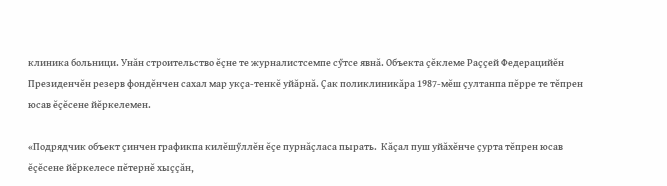клиника больници. Унăн строительство ĕҫне те журналистсемпе сӳтсе явнă. Объекта ҫĕклеме Раҫҫей Федерацийĕн Президенчĕн резерв фондĕнчен сахал мар укҫа-тенкĕ уйăрнă. Ҫак поликлиникăра 1987-мĕш ҫултанпа пĕрре те тĕпрен юсав ĕҫĕсене йĕркелемен.

«Подрядчик объект ҫинчен графикпа килĕшӳллĕн ĕҫе пурнăҫласа пырать.  Кăҫал пуш уйăхĕнче ҫурта тĕпрен юсав ĕҫĕсене йĕркелесе пĕтернĕ хыҫҫăн,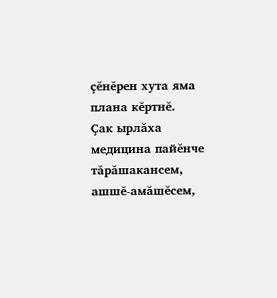ҫĕнĕрен хута яма плана кĕртнĕ.  Ҫак ырлăха  медицина пайĕнче тăрăшакансем, ашшĕ-амăшĕсем,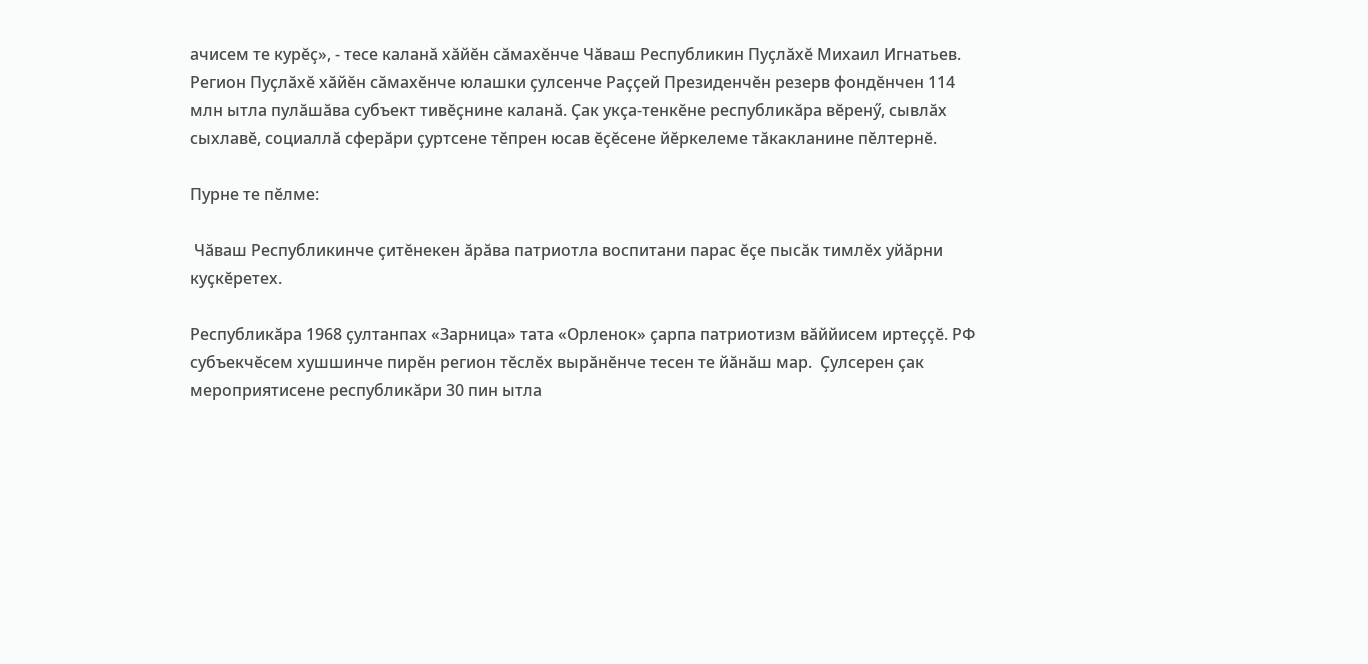ачисем те курĕҫ», - тесе каланă хăйĕн сăмахĕнче Чăваш Республикин Пуҫлăхĕ Михаил Игнатьев.    Регион Пуҫлăхĕ хăйĕн сăмахĕнче юлашки ҫулсенче Раҫҫей Президенчĕн резерв фондĕнчен 114 млн ытла пулăшăва субъект тивĕҫнине каланă. Ҫак укҫа-тенкĕне республикăра вĕренӳ, сывлăх сыхлавĕ, социаллă сферăри ҫуртсене тĕпрен юсав ĕҫĕсене йĕркелеме тăкакланине пĕлтернĕ.

Пурне те пĕлме:

 Чăваш Республикинче ҫитĕнекен ăрăва патриотла воспитани парас ĕҫе пысăк тимлĕх уйăрни куҫкĕретех.

Республикăра 1968 ҫултанпах «Зарница» тата «Орленок» ҫарпа патриотизм вăййисем иртеҫҫĕ. РФ субъекчĕсем хушшинче пирĕн регион тĕслĕх вырăнĕнче тесен те йăнăш мар.  Ҫулсерен ҫак мероприятисене республикăри 30 пин ытла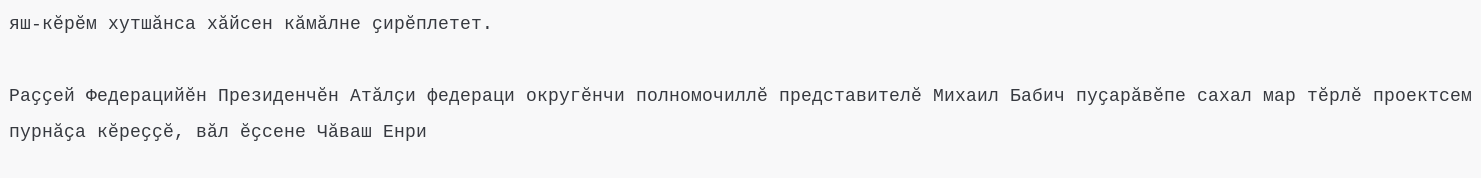яш-кĕрĕм хутшăнса хăйсен кăмăлне ҫирĕплетет.

Раҫҫей Федерацийĕн Президенчĕн Атăлҫи федераци округĕнчи полномочиллĕ представителĕ Михаил Бабич пуҫарăвĕпе сахал мар тĕрлĕ проектсем пурнăҫа кĕреҫҫĕ, вăл ĕҫсене Чăваш Енри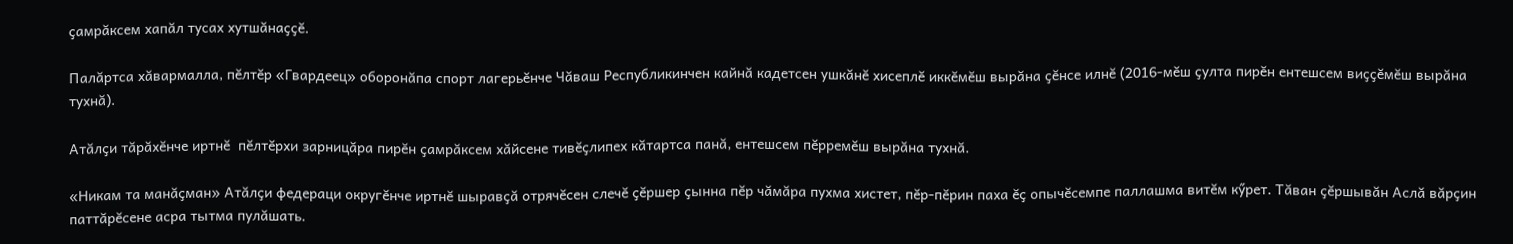ҫамрăксем хапăл тусах хутшăнаҫҫĕ.

Палăртса хăвармалла, пĕлтĕр «Гвардеец» оборонăпа спорт лагерьĕнче Чăваш Республикинчен кайнă кадетсен ушкăнĕ хисеплĕ иккĕмĕш вырăна ҫĕнсе илнĕ (2016-мĕш ҫулта пирĕн ентешсем виҫҫĕмĕш вырăна тухнă).

Атăлҫи тăрăхĕнче иртнĕ  пĕлтĕрхи зарницăра пирĕн ҫамрăксем хăйсене тивĕҫлипех кăтартса панă, ентешсем пĕрремĕш вырăна тухнă.

«Никам та манăҫман» Атăлҫи федераци округĕнче иртнĕ шыравҫă отрячĕсен слечĕ ҫĕршер ҫынна пĕр чăмăра пухма хистет, пĕр-пĕрин паха ĕҫ опычĕсемпе паллашма витĕм кӳрет. Тăван ҫĕршывăн Аслă вăрҫин паттăрĕсене асра тытма пулăшать.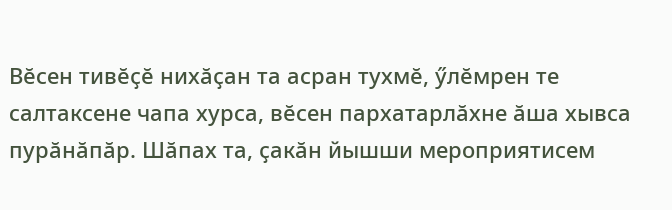Вĕсен тивĕҫĕ нихăҫан та асран тухмĕ, ӳлĕмрен те салтаксене чапа хурса, вĕсен пархатарлăхне ăша хывса пурăнăпăр. Шăпах та, ҫакăн йышши мероприятисем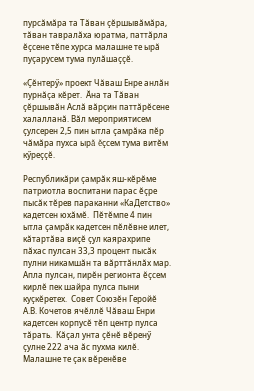пурсăмăра та Тăван ҫĕршывăмăра, тăван тавралăха юратма, паттăрла ĕҫсене тĕпе хурса малашне те ырă пуҫарусем тума пулăшаҫҫĕ.

«Ҫĕнтерӳ» проект Чăваш Енре анлăн пурнăҫа кĕрет.  Ăна та Тăван ҫĕршывăн Аслă вăрҫин паттăрĕсене халалланă. Вăл мероприятисем ҫулсерен 2,5 пин ытла ҫамрăка пĕр чăмăра пухса ырă ĕҫсем тума витĕм кӳреҫҫĕ.

Республикăри ҫамрăк яш-кĕрĕме патриотла воспитани парас ĕҫре пысăк тĕрев параканни «КаДетство» кадетсен юхăмĕ.  Пĕтĕмпе 4 пин ытла ҫамрăк кадетсен пĕлĕвне илет, кăтартăва виҫĕ ҫул каярахрипе пăхас пулсан 33,3 процент пысăк пулни никамшăн та вăрттăнлăх мар.  Апла пулсан, пирĕн регионта ĕҫсем кирлĕ пек шайра пулса пыни куҫкĕретех.  Совет Союзĕн Геройĕ А.В. Кочетов ячĕллĕ Чăваш Енри кадетсен корпусĕ тĕп центр пулса тăрать.  Кăҫал унта ҫĕнĕ вĕренӳ ҫулне 222 ача ăс пухма килĕ.  Малашне те ҫак вĕренĕве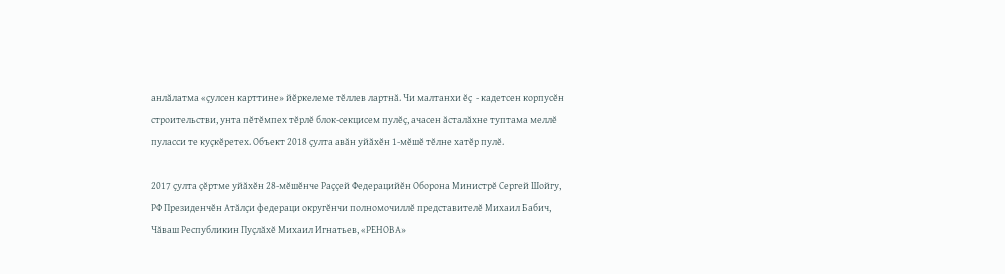анлăлатма «ҫулсен карттине» йĕркелеме тĕллев лартнă. Чи малтанхи ĕҫ  - кадетсен корпусĕн строительстви, унта пĕтĕмпех тĕрлĕ блок-секцисем пулĕҫ, ачасен ăсталăхне туптама меллĕ пуласси те куҫкĕретех. Объект 2018 ҫулта авăн уйăхĕн 1-мĕшĕ тĕлне хатĕр пулĕ.

2017 ҫулта ҫĕртме уйăхĕн 28-мĕшĕнче Раҫҫей Федерацийĕн Оборона Министрĕ Сергей Шойгу, РФ Президенчĕн Атăлҫи федераци округĕнчи полномочиллĕ представителĕ Михаил Бабич, Чăваш Республикин Пуҫлăхĕ Михаил Игнатьев, «РЕНОВА»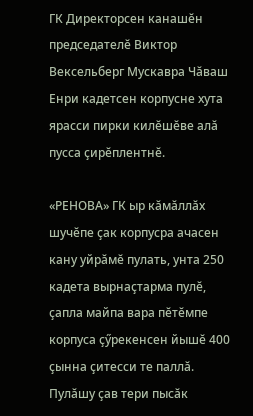ГК Директорсен канашĕн председателĕ Виктор Вексельберг Мускавра Чăваш Енри кадетсен корпусне хута ярасси пирки килĕшĕве алă пусса ҫирĕплентнĕ.

«РЕНОВА» ГК ыр кăмăллăх шучĕпе ҫак корпусра ачасен кану уйрăмĕ пулать, унта 250 кадета вырнаҫтарма пулĕ, ҫапла майпа вара пĕтĕмпе корпуса ҫӳрекенсен йышĕ 400 ҫынна ҫитесси те паллă. Пулăшу ҫав тери пысăк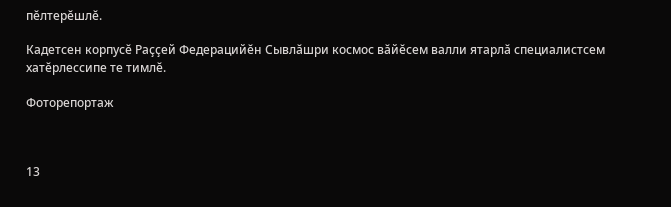пĕлтерĕшлĕ.

Кадетсен корпусĕ Раҫҫей Федерацийĕн Сывлăшри космос вăйĕсем валли ятарлă специалистсем хатĕрлессипе те тимлĕ.

Фоторепортаж



13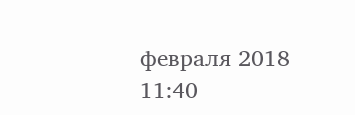февраля 2018
11:40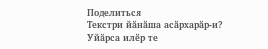Поделиться
Текстри йӑнӑша асӑрхарӑр-и?
Уйӑрса илӗр те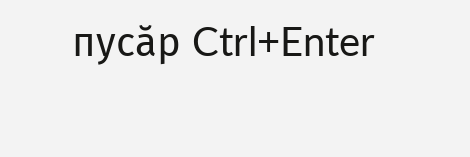пусӑр Ctrl+Enter